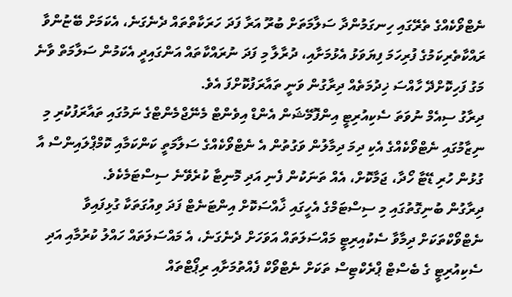ނެޓްވޯކެއްގެ ތެރޭގައި ހިނގަމުންދާ ސަލާމަތަށް ބުރޫ އަރާ ފަދަ ހަރަކާތްތައް ދެނެގަނެ، އެކަމަށް ބޭޏުންވާ ރައްކާތެރިކަމުގެ ފުރިހަމަ ފިޔަވަޅު އެޅުމަށާއި، ދުރާލާ މި ފަދަ ނުރައްކާތައް އަންގައިދީ އެކަމުން ސަލާމަތް ވާނެ މަގު ފަހިކޮށްދޭ ހާއްސަ ޚިދުމަތެއް ދިރާގުން ވަނީ ތައާރަފުކޮށްފަ އެވެ.
ދިރާގު ސިއެމް ނުވަތަ ސެކިއުރިޓީ އިންފޮމޭޝަން އެންޑް އިވެންޓް މެނޭޖްމެންޓްގެ ނަމުގައި ތައާރަފުކުރި މި ނިޒާމުގައި ނެޓްވޯކެއްގެ އެކި ދިމަ ދިމާލުން ވަގުތުން އެ ނެޓްވޯކެއްގެ ސަލާމަތީ ކަންކަމާއި ކޮމްޕްލައިންސް އާ ގުޅުން ހުރި ޑޭޓާ ހޯދާ، ޖަމާކޮށް، އެއް ތަނަކުން ފެނި އަދި މޮނިޓާ ކުރެވޭނެ ސިސްޓަމެކެވެ.
ދިރާގުން ބުނިގޮތުގައި މި ސިސްޓަމްގެ އެހީގައި ޚާއްސަކޮށް އިންޓަނެޓް ފަދަ ވިއުގަތަކާ ގުޅިފައިވާ ނެޓްވޯކްތަކަށް ދިމާވާ ސެކުއިރިޓީ މައްސަލަތައް އަވަހަށް ދެނެގަނެ، އެ މައްސަލަތައް ހައްލު ކުރުމާއި އަދި ސެކިއުރިޓީ ގެ ބެސްޓް ޕްރެކްޓިސް ތަކަށް ނެޓްވޯކް ފެއްތުމަށާއި ރިޕޯޓްތައް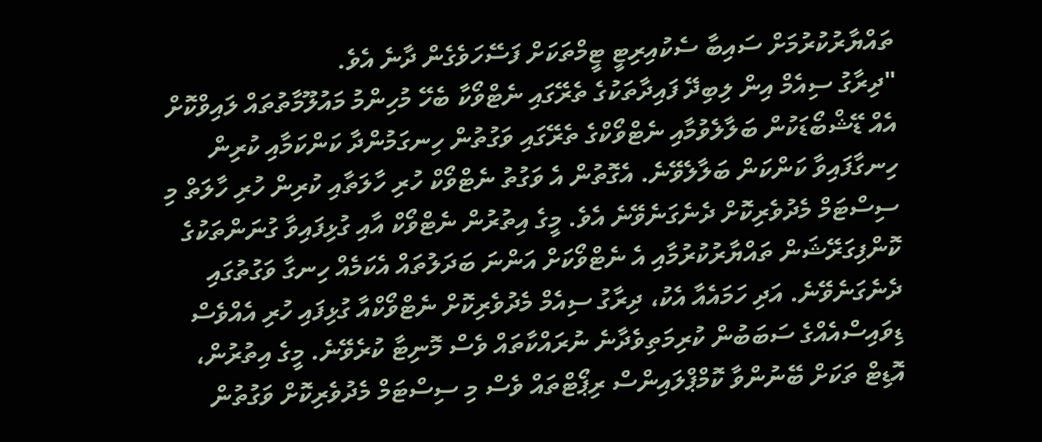ތައްޔާރުކުރުމަށް ސައިބާ ސެކުއިރިޓީ ޓީމްތަކަށް ފަސޭހަވެގެން ދާނެ އެވެ.
"ދިރާގު ސިއެމް އިން ލިބިދޭ ފައިދާތަކުގެ ތެރޭގައި ނެޓްވޯކާ ބެހޭ މުހިންމު މައުލޫމާތުތައް ލައިވްކޮށް އެއް ޑޭޝްބޯޑަކުން ބަލާލެވުމާއި ނެޓްވޯކްގެ ތެރޭގައި ވަގުތުން ހިނގަމުންދާ ކަންކަމާއި ކުރިން ހިނގާފައިވާ ކަންކަން ބަލާލެވޭނެ. އެގޮތުން އެ ވަގުތު ނެޓްވޯކް ހުރި ހާލަތާއި ކުރިން ހުރި ހާލަތް މި ސިސްޓަމް މެދުވެރިކޮށް ދެނެގަނެވޭނެ އެވެ. މީގެ އިތުރުން ނެޓްވޯކް އާއި ގުޅިފައިވާ ގުނަންތަކުގެ ކޮންފިގަރޭޝަން ތައްޔާރުކުރުމާއި އެ ނެޓްވޯކަށް އަންނަ ބަދަލުތައް އެކަމެއް ހިނގާ ވަގުތުގައި ދެނެގަނެވޭނެ. އަދި ހަމައެއާ އެކު، ދިރާގު ސިއެމް މެދުވެރިކޮށް ނެޓްވޯކްއާ ގުޅިފައި ހުރި އެއްވެސް ޑިވައިސްއެއްގެ ސަބަބުން ކުރިމަތިވެދާނެ ނުރައްކާތައް ވެސް މޮނިޓާ ކުރެވޭނެ. މީގެ އިތުރުން، އޮޑިޓް ތަކަށް ބޭނުންވާ ކޮމްޕްލައިންސް ރިޕޯޓްތައް ވެސް މި ސިސްޓަމް މެދުވެރިކޮށް ވަގުތުން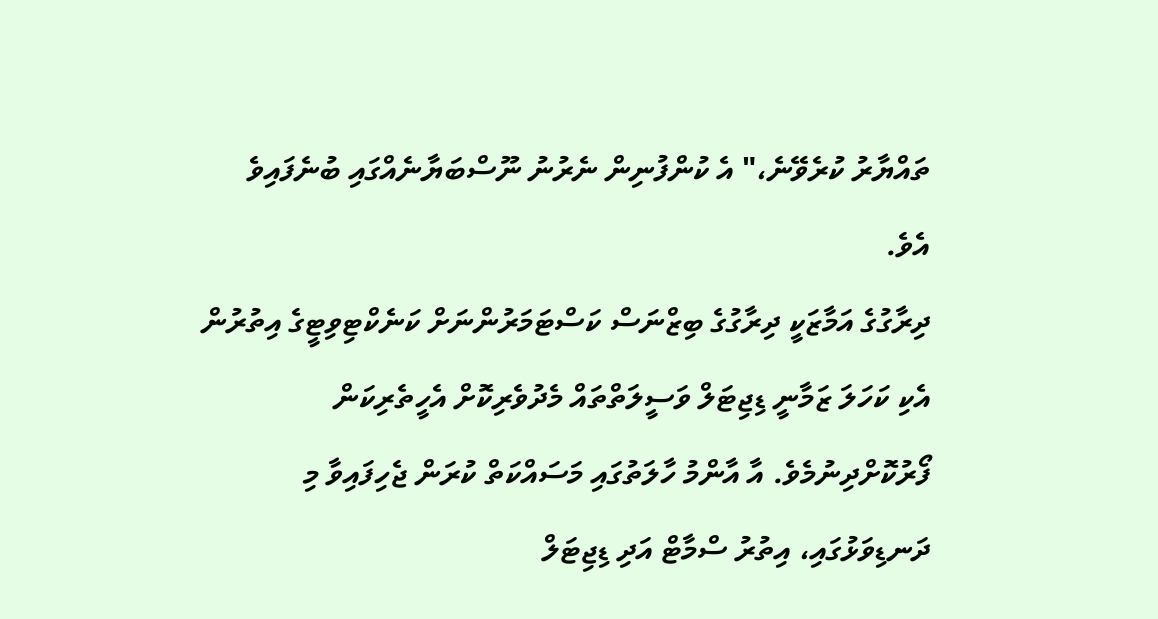ތައްޔާރު ކުރެވޭނެ،" އެ ކުންފުނިން ނެރުނު ނޫސްބަޔާނެއްގައި ބުނެފައިވެ އެވެ.
ދިރާގުގެ އަމާޒަކީ ދިރާގުގެ ބިޒްނަސް ކަސްޓަމަރުންނަށް ކަނެކްޓިވިޓީގެ އިތުރުން އެކި ކަހަލަ ޒަމާނީ ޑިޖިޓަލް ވަސީލަތްތައް މެދުވެރިކޮށް އެހީތެރިކަން ފޯރުކޮށްދިނުމެވެ. އާ އާންމު ހާލަތުގައި މަސައްކަތް ކުރަން ޖެހިފައިވާ މި ދަނޑިވަޅުގައި، އިތުރު ސްމާޓް އަދި ޑިޖިޓަލް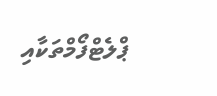ޕްލެޓްފޯމްތަކާއި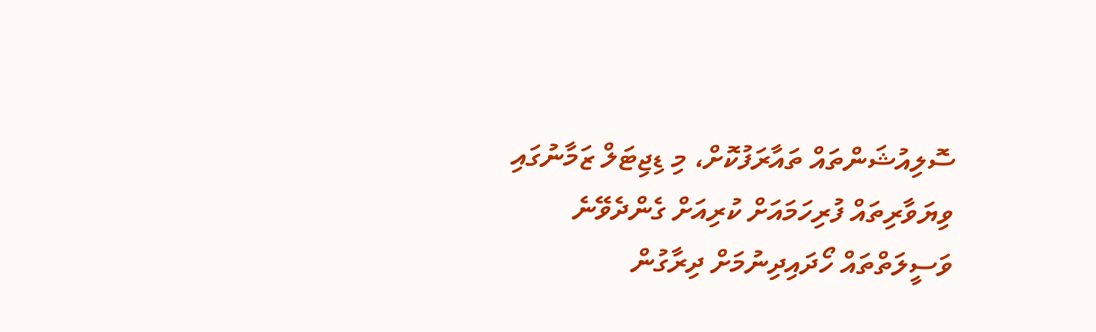ސޮލިއުޝަންތައް ތައާރަފުކޮށް، މި ޑިޖިޓަލް ޒަމާނުގައި ވިޔަވާރިތައް ފުރިހަމައަށް ކުރިއަށް ގެންދެވޭނެ ވަސީލަތްތައް ހޯދައިދިނުމަށް ދިރާގުން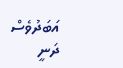އަބަދުވެސް ދަނީ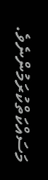މަސައްކަތްކުރަމުންނެވެ.